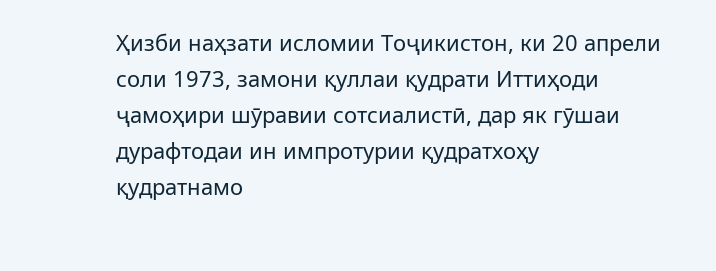Ҳизби наҳзати исломии Тоҷикистон, ки 20 апрели соли 1973, замони қуллаи қудрати Иттиҳоди ҷамоҳири шӯравии сотсиалистӣ, дар як гӯшаи дурафтодаи ин импротурии қудратхоҳу қудратнамо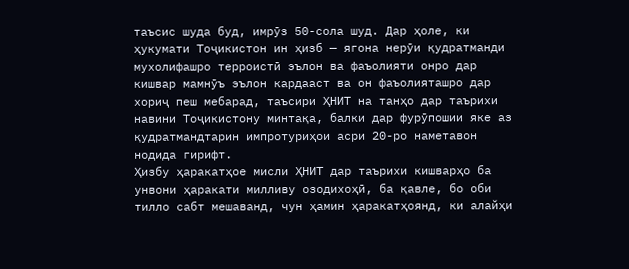таъсис шуда буд, имрӯз 50-сола шуд. Дар ҳоле, ки ҳукумати Тоҷикистон ин ҳизб — ягона нерӯи қудратманди мухолифашро терроистӣ эълон ва фаъолияти онро дар кишвар мамнӯъ эълон кардааст ва он фаъолияташро дар хориҷ пеш мебарад, таъсири ҲНИТ на танҳо дар таърихи навини Тоҷикистону минтақа, балки дар фурӯпошии яке аз қудратмандтарин импротуриҳои асри 20-ро наметавон нодида гирифт.
Ҳизбу ҳаракатҳое мисли ҲНИТ дар таърихи кишварҳо ба унвони ҳаракати милливу озодихоҳӣ, ба қавле, бо оби тилло сабт мешаванд, чун ҳамин ҳаракатҳоянд, ки алайҳи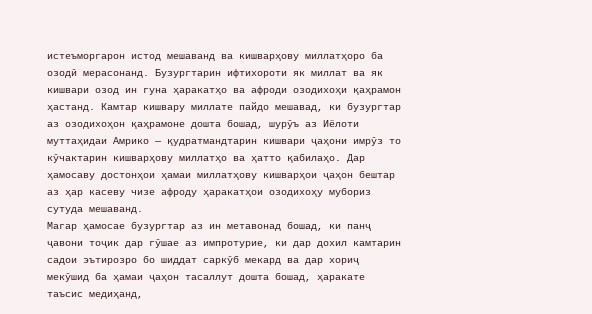истеъморгарон истод мешаванд ва кишварҳову миллатҳоро ба озодӣ мерасонанд. Бузургтарин ифтихороти як миллат ва як кишвари озод ин гуна ҳаракатҳо ва афроди озодихоҳи қаҳрамон ҳастанд. Камтар кишвару миллате пайдо мешавад, ки бузургтар аз озодихоҳон қаҳрамоне дошта бошад, шурӯъ аз Иёлоти муттаҳидаи Амрико — қудратмандтарин кишвари ҷаҳони имрӯз то кӯчактарин кишварҳову миллатҳо ва ҳатто қабилаҳо. Дар ҳамосаву достонҳои ҳамаи миллатҳову кишварҳои ҷаҳон бештар аз ҳар касеву чизе афроду ҳаракатҳои озодихоҳу мубориз сутуда мешаванд.
Магар ҳамосае бузургтар аз ин метавонад бошад, ки панҷ ҷавони тоҷик дар гӯшае аз импротурие, ки дар дохил камтарин садои эътирозро бо шиддат саркӯб мекард ва дар хориҷ мекӯшид ба ҳамаи ҷаҳон тасаллут дошта бошад, ҳаракате таъсис медиҳанд,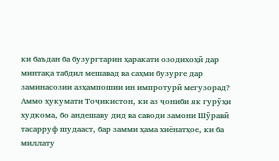ки баъдан ба бузургтарин ҳаракати озодихоҳӣ дар минтақа табдил мешавад ва саҳми бузурге дар заминасозии азҳампошии ин импротурӣ мегузорад?
Аммо ҳукумати Тоҷикистон, ки аз ҷониби як гурӯҳи худкома, бо андешаву дид ва саводи замони Шӯравӣ тасарруф шудааст, бар замми ҳама хиёнатҳое, ки ба миллату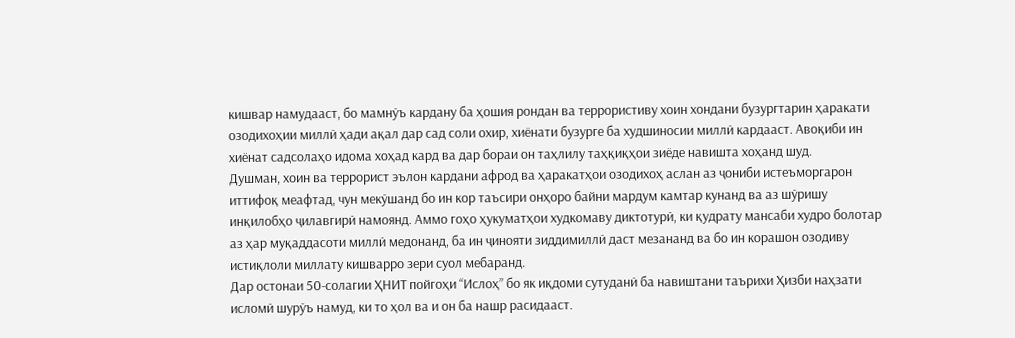кишвар намудааст, бо мамнӯъ кардану ба ҳошия рондан ва террористиву хоин хондани бузургтарин ҳаракати озодихоҳии миллӣ ҳади ақал дар сад соли охир, хиёнати бузурге ба худшиносии миллӣ кардааст. Авоқиби ин хиёнат садсолаҳо идома хоҳад кард ва дар бораи он таҳлилу таҳқиқҳои зиёде навишта хоҳанд шуд.
Душман, хоин ва террорист эълон кардани афрод ва ҳаракатҳои озодихоҳ аслан аз ҷониби истеъморгарон иттифоқ меафтад, чун мекӯшанд бо ин кор таъсири онҳоро байни мардум камтар кунанд ва аз шӯришу инқилобҳо ҷилавгирӣ намоянд. Аммо гоҳо ҳукуматҳои худкомаву диктотурӣ, ки қудрату мансаби худро болотар аз ҳар муқаддасоти миллӣ медонанд, ба ин ҷинояти зиддимиллӣ даст мезананд ва бо ин корашон озодиву истиқлоли миллату кишварро зери суол мебаранд.
Дар остонаи 50-солагии ҲНИТ пойгоҳи “Ислоҳ” бо як иқдоми сутуданӣ ба навиштани таърихи Ҳизби наҳзати исломӣ шурӯъ намуд, ки то ҳол ва и он ба нашр расидааст.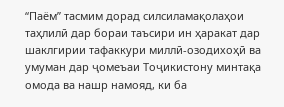“Паём” тасмим дорад силсиламақолаҳои таҳлилӣ дар бораи таъсири ин ҳаракат дар шаклгирии тафаккури миллӣ-озодихоҳӣ ва умуман дар ҷомеъаи Тоҷикистону минтақа омода ва нашр намояд, ки ба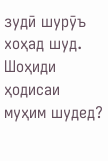зудӣ шурӯъ хоҳад шуд.
Шоҳиди ҳодисаи муҳим шудед?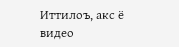Иттилоъ, акс ё видео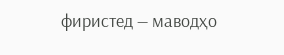фиристед — маводҳо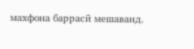махфона баррасӣ мешаванд.